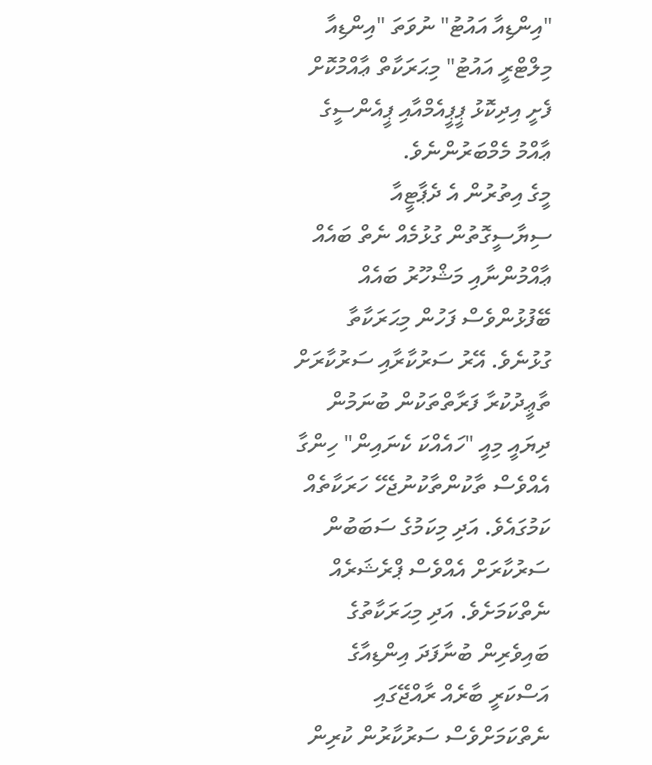"އިންޑިއާ އައުޓު" ނުވަތަ "އިންޑިއާ މިލްޓްރީ އައުޓު" މިޙަރަކާތް ޢާއްމުކޮށް ފެށީ އިދިކޮޅު ޕީޕީއެމްއާއި ޕީއެންސީގެ ޢާއްމު މެމްބަރުންނެވެ.
މީގެ އިތުރުން އެ ދެޕާޓީއާ ސިޔާސީގޮތުން ގުޅުމެއް ނެތް ބައެއް ޢާއްމުންނާއި މަޝްހޫރު ބައެއް ބޭފުޅުންވެސް ފަހުން މިޙަރަކާތާ ގުޅުނެވެ. އޭރު ސަރުކާރާއި ސަރުކާރަށް ތާޢީދުކުރާ ފަރާތްތަކުން ބުނަމުން ދިޔައީ މިއީ "ހައެއްކަ ކެނައިން" ހިންގާ އެއްވެސް ތާކުންތާކުނުޖެހޭ ހަރަކާތެއް ކަމުގައެވެ. އަދި މިކަމުގެ ސަބަބުން ސަރުކާރަށް އެއްވެސް ޕްރެޝަރެއް ނެތްކަމަށެވެ. އަދި މިޙަރަކާތުގެ ބައިވެރިން ބުނާފަދަ އިންޑިއާގެ އަސްކަރީ ބާރެއް ރާއްޖޭގައި ނެތްކަމަށްވެސް ސަރުކާރުން ކުރިން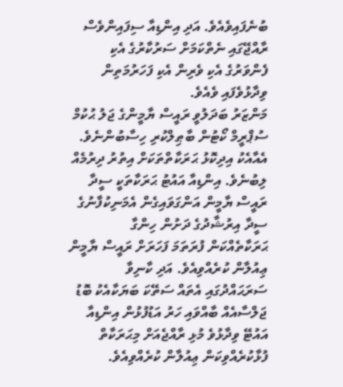ބުނެފައިވެއެވެ. އަދި އިންޑިއާ ސިފައިންވެސް ރާއްޖޭގައި ނެތްކަމަށް ސަރުކާރުގެ އެކި ފެންވަރުގެ އެކި ވެރިން އެކި ފަހަރުމަތިން ވިދާޅުވެފައި ވެއެވެ.
މަންޒަރު ބަދަލުވީ ރައީސް ޔާމީންގެ ޖަލު ޙުކުމް ސުޕްރީމް ކޯޓުން ބާޠިލްކުރި ހިސާބުންނެވެ. އެއާއެކު އިދިކޮޅު ޙަރަކާތްތަކަށް އިތުރު ދިރުމެއް ލިބުނެވެ. އިންޑިއާ އައުޓު ޙަރަކާތަކީ ސީދާ ރައީސް ޔާމީން އަންގަވައިގެން އެމަނިކުފާނުގެ ސީދާ އިރުޝާދުގެ ދަށުން ހިންގާ ޙަރަކާތެއްކަން ފުރަތަމަ ފަހަރަށް ރައީސް ޔާމީން ޢިއުލާން ކުރެއްވިއެވެ. އަދި ކާނިވާ ސަރަޙައްދުގައި އެތައް ސަތޭކަ ބަޔަކާއެކު ބޮޑު ޖަލްސާއެއް ބާއްވައި ހަރު އަޑުފުޅުން އިންޑިއާ އައުޓޭ ވިދާޅުވެ މުޅި ރާއްޖެއަށް މިޙަރަކާތް ފުޅާކުރެއްވިކަން ޢިއުލާން ކުރެއްވިއެވެ.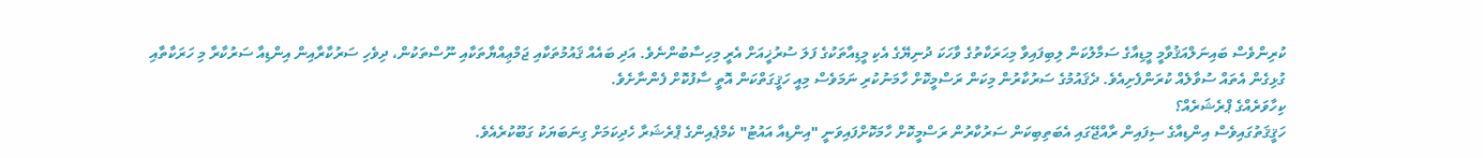ކުރިންވެސް ބައިނަލްއަޤުވާމީ މީޑިއާގެ ސަމާލުކަން ލިބިފައިވާ މިޙަރަކާތުގެ ވާހަކަ ދުނިޔޭގެ އެކި މީޑިއާތަކުގެ ފަލަ ސުރުޚީއަށް އެރީ މިހިސާބުންނެވެ. އަދި ބައެއް ޤައުމުތަކާއި ޖަމްޢިއްޔާތަކާއި ނޫސްތަކުން، ދިވެހި ސަރުކާރާއިން އިންޑިއާ ސަރުކާރާ މި ހަރަކާތާއި ގުޅިގެން އެތައް ސުވާލެއް ކުރަންފެށިއެވެ. ދެޤައުމުގެ ސަރުކާރުން މިކަން ރަސްމީކޮށް ހާމަނުކުރި ނަމަވެސް މިއީ ހަޤީގަތްކަން އޮތީ ސާފުކޮށް ފެންނާށެވެ.
ކިހާވަރެއްގެ ޕްރެޝަރެއް؟
ހަޤީޤަތުގައިވެސް އިންޑިއާގެ ސިފައިން ރާއްޖޭގައި އެބަތިބިކަން ސަރުކާރުން ރަސްމީކޮށް ހާމަކޮށްފައިވަނީ "އިންޑިއާ އައުޓު" ކެމްޕެއިންގެ ޕްރެޝަރާ ހެދިކަމަށް ގިނަބަޔަކު ގަބޫކުރެއެވެ.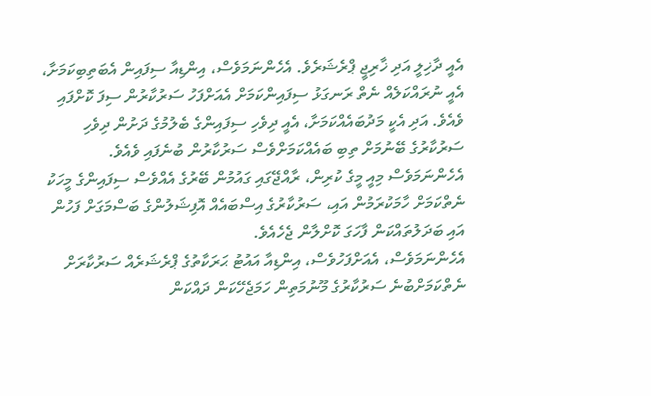އެއީ ދާޚިލީ އަދި ޚާރިޖީ ޕްރެޝަރެވެ. އެހެންނަމަވެސް، އިންޑިއާ ސިފައިން އެބަތިބިކަމަށާ، އެއީ ނުރައްކަލެއް ނެތް ރަނގަޅު ސިފައިންކަމަށް އެއަށްފަހު ސަރުކާރުން ސިފަ ކޮށްފައި ވެއެވެ. އަދި އެކީ މަދުބައެއްކަމަށާ، އެއީ ދިވެހި ސިފައިންގެ ބެލުމުގެ ދަށުން ދިވެހި ސަރުކާރުގެ ބޭނުމަށް ތިބި ބައެއްކަމަށްވެސް ސަރުކާރުން ބުނެފައި ވެއެވެ. އެހެންނަމަވެސް މިއީ މީގެ ކުރިން، ރާއްޖޭގައި ގައުމުން ބޭރުގެ އެއްވެސް ސިފައިންގެ މީހަކު ނެތްކަމަށް ހާމަކުރަމުން އައި، ސަރުކާރުގެ އިސްބައެއް އޮފިޝަލުންގެ ބަސްމަގަށް ފަހުން އައި ބަދަލުތައްކަން ފާހަގަ ކޮށްލާން ޖެހެއެވެ.
އެހެންނަމަވެސް، އެއަށްފަހުވެސް، އިންޑިއާ އައުޓު ޙަރަކާތުގެ ޕްރެޝަރެއް ސަރުކާރަށް ނެތްކަމަށްބުނެ ސަރުކާރުގެ މޫނުމަތިން ހަމަޖެހޭކަން ދައްކަން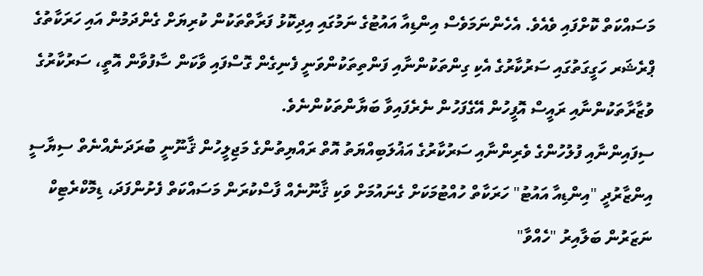މަސައްކަތް ކޮށްފައި ވެއެވެ. އެހެންނަމަވެސް އިންޑިއާ އައުޓުގެ ނަމުގައި އިދިކޮޅު ފަރާތްތަކުން ކުރިޔަށް ގެންދަމުން އައި ހަރަކާތުގެ ޕްރެޝަރ ހަގީގަތުގައި ސަރުކާރުގެ އެކި ގިންތަކުންނާއި ފަންތިތަކުންވަނީ ފެނިގެން ގޮސްފައި ވާކަން ސާފުވާން އޮތީ، ސަރުކާރުގެ ވުޒާރާތަކުންނާއި ރައީސް އޮފީހުން އޭގެފަހުން ނެރެފައިވާ ބަޔާންތަކުންނެވެ.
ސިފައިންނާއި ފުލުހުންގެ ވެރިންނާއި ސަރުކާރުގެ އަޣުލަބިއްޔަތު އޮތް ރައްޔިތުންގެ މަޖިލީހުން ޤާނޫނީ ބުރަދަނެއްނެތް ސިޔާސީ އިންޒާރުދީ "އިންޑިއާ އައުޓު" ހަރަކާތް ހުއްޓުމަކަށް ގެނައުމަށް ވަކި ޤާނޫނެއް ފާސްކުރަން މަސައްކަތް ފެށުންފަދަ، ޑިމޮކްރެޓިކް ނަޒަރުން ބަލާއިރު "ހެއްވާ"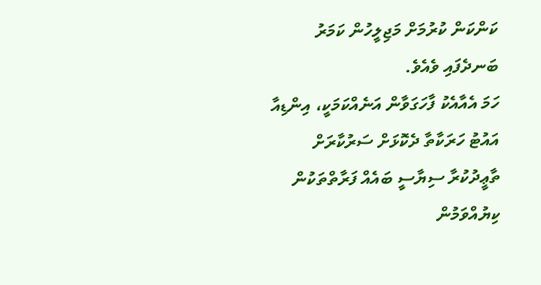ކަންކަން ކުރުމަށް މަޖިލީހުން ކަމަރު ބަނދެފައި ވެއެވެ.
ހަމަ އެއާއެކު ފާހަގަވާން އަނެއްކަމަކީ، އިންޑިއާ އައުޓު ހަރަކާތާ ދެކޮޅަށް ސަރުކާރަށް ތާޢީދުކުރާ ސިޔާސީ ބައެއް ފަރާތްތަކުން ކިޔުއްވަމުން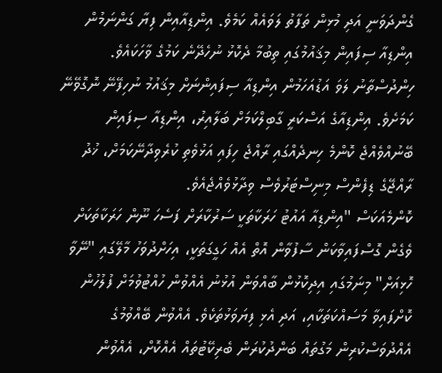ގެންދަވަނީ އަދި މުޅިން ތަފާތު ލަވައެއް ކަމެވެ. އިންޑިއާއިން ފިޔާ ގަންނަމުން އިންޑިއާ ސިފައިން މިޤައުމުގައި ތިބުމާ ދެކޮޅު ނުހެދޭނެ ކަމުގެ ވާހަކައެވެ. ހިންދުސްތާނު ލަވަ އަޑުއަހަމުން އިންޑިއާ ސިފައިންނަށް މިޤައުމު ނުހިފޭނޭ ނޮގޮވޭނޭ ކަމަށެވެ. އިންޑިއާގެ އަސްކަރީ ގާބިލްކަމަށް ބަލާއިރު، އިންޑިއާ ސިފައިން ބޭނުއްވެއްޖެ ކޮންމެ ހިނދެއްގައި ރާއްޖެ ހިފައި އަޅުވެތި ކުރެވިދާނޭކަމަށް، ޚުދު ރާއްޖޭގެ ޑިފެންސް މިނިސްޓަރުވެސް ވިދާޅުވެއްޖެއެވެ.
ކޮންމެއަކަސް "އިންޑިއާ އައުޓު ހަރަކާތަކީ ސަރުކާރަށް ފަސެހަ ނޫން ހަރަކާތަކަށް ވެގެން ގޮސްފައިވާކަން ސާފުވާން އޮތް އެއް ހަގީގަތަކީ، އިހަށްދުވަހު މާލޭގައި "ނޭވާ ހޮޅިއަށް" މިނަމުގައި އިދިކޮޅުން ބާއްވަން އުޅުނު އެއްވުން ހުއްޓުވުމަށް ފުލުހުން ކޮށްފައިވާ މަސައްކަތަކާއި، އަދި އެޅި ފިޔަވަޅުތަކެވެ. އެއްވުން ބޭއްވުމުގެ އެއްދުވަސްކުރިން މަގުތައް ބަންދުކުރަން ބެރިކޭޓުތައް އެއްކޮށް، އެއްވުން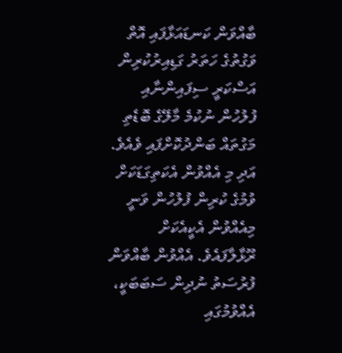ބާއްވަން ކަނޑައަޅާފައި އޮތް ވަގުތުގެ ހަތަރު ގަޑިއިރުކުރިން އަސްކަރީ ސިފައިންނާއި ފުލުހުން ނުކުމެ މާލޭގެ ބޮޑެތި މަގުތައް ބަންދުކޮށްފައި ވެއެވެ.
އަދި މި އެއްވުން އެކަތިގަޑަކަށް ވުމުގެ ކުރިން ފުލުހުން ވަނީ މިއެއްވުން އެކީއެކަށް ރޫޅާލާފައެވެ. އެއްވުން ބާއްވަން ފުރުސަތު ނުދިން ސަބަބަކީ، އެއްވުމުގައި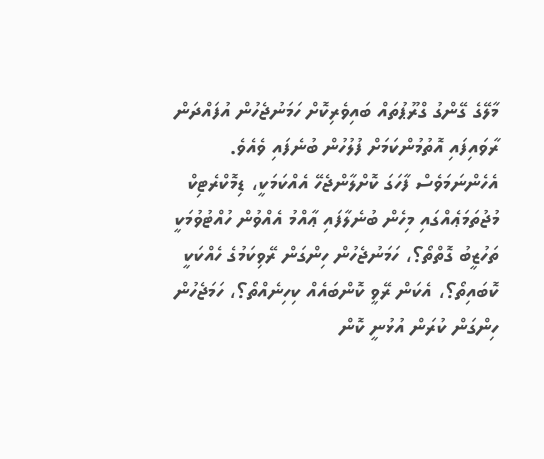މާލޭގެ ގޭންގު ގްރޫޕުތައް ބައިވެރިކޮށް ހަމަނުޖެހުން އުފައްދަން ރާވައިފައި އޮތުމުންކަމަށް ފުލުހުން ބުނެފައި ވެއެވެ.
އެހެންނަމަވެސް ފާހަގަ ކޮށްލާންޖެހޭ އެއްކަމަކީ، ޑިމޮކްރެޓިކް މުޖުތަމަޢެއްގައި މިހެން ބުނެލާފައި ޢާއްމު އެއްވުން ހުއްޓުވުމަކީ ތަހުޒީބު ގޮތްތޯ؟، ހަމަނުޖެހުން ހިންގަން ރޭވިކަމުގެ ހެއްކަކީ ކޮބައިތޯ؟، އެކަން ރޭވީ ކޮންބައެއް ކިހިނެއްތޯ؟، ހަމަޖެހުން ހިންގަން ކުރަން އުޅުނީ ކޮން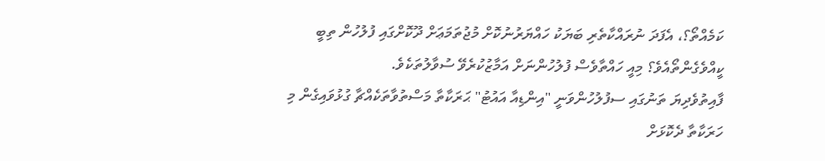ކަމެއްތޯ؟، އެފަދަ ނުރައްކާތެރި ބަޔަކު ހައްޔަރުނުކޮށް މުޖުތަމަޢަށް ދޫކޮށްގައި ފުލުހުން ތިބީ ކީއްވެގެންތޯއެވެ؟ މިއީ ހައްތާވެސް ފުލުހުންނަށް އަމާޒުކުރެވޭ ސުވާލުތަކެވެ.
ފާއިތުވެދިޔަ ތަނުގައި ސފުލުހުންވަނީ "އިންޑިއާ އައުޓު" ޙަރަކާތާ މަސްތުވާތަކެއްޗާ ގުޅުވައިގެން މި ހަރަކާތާ ދެކޮޅަށް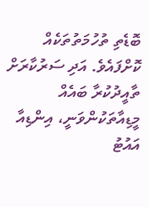ބޮޑެތި ތުހުމަތުތަކެއް ކޮށްފައެވެ. އަދި ސަރުކާރަށް ތާއީދުކުރާ ބައެއް މީޑިއާތަކުންވަނީ، އިންޑިއާ އައުޓު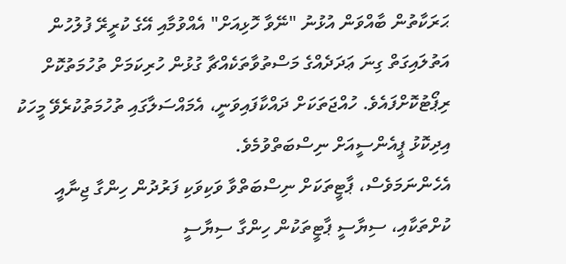ޙަރަކާތުން ބާއްވަން އުޅުނު "ނޭވާ ހޮޅިއަށް" އެއްވުމާއި އޭގެ ކުރީރޭ ފުލުހުން އަތުލައިގަތް ގިނަ ޢަދަދެއްގެ މަސްތުވާތަކެއްޗާ ގުޅުން ހުރިކަމަށް ތުހުމަތުކޮށް ރިޕޯޓުކޮށްފައެވެ. ހުއްޖަތަކަށް ދައްކާފައިވަނީ، އެމައްސަލާގައި ތުހުމަތުކުރެވޭ މީހަކު އިދިކޮޅު ޕީއެންސީއަށް ނިސްބަތްވުމެވެ.
އެހެންނަމަވެސް، ޕާޓީތަކަށް ނިސްބަތްވާ ވަކިވަކި ފަރުދުން ހިންގާ ޖިނާއީ ކުށްތަކާއި، ސިޔާސީ ޕާޓީތަކުން ހިންގާ ސިޔާސީ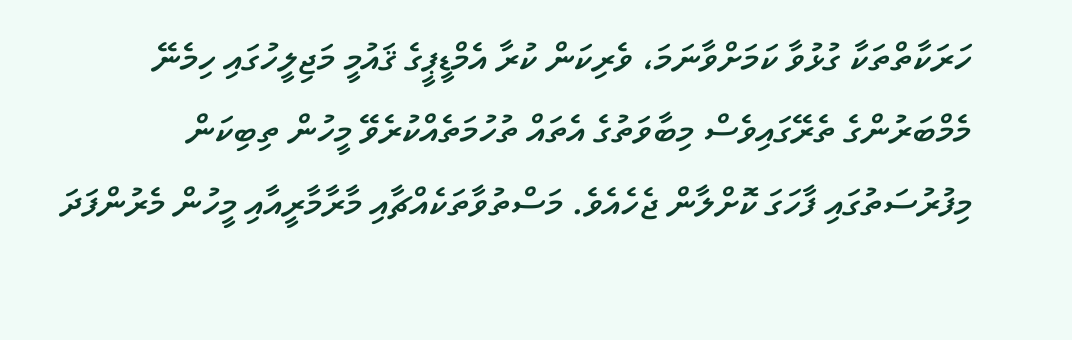ހަރަކާތްތަކާ ގުޅުވާ ކަމަށްވާނަމަ، ވެރިކަން ކުރާ އެމްޑީޕީގެ ޤައުމީ މަޖިލީހުގައި ހިމެނޭ މެމްބަރުންގެ ތެރޭގައިވެސް މިބާވަތުގެ އެތައް ތުހުމަތެއްކުރެވޭ މީހުން ތިބިކަން މިފުރުސަތުގައި ފާހަގަ ކޮށްލާން ޖެހެއެވެ. މަސްތުވާތަކެއްޗާއި މާރާމާރީއާއި މީހުން މެރުންފަދަ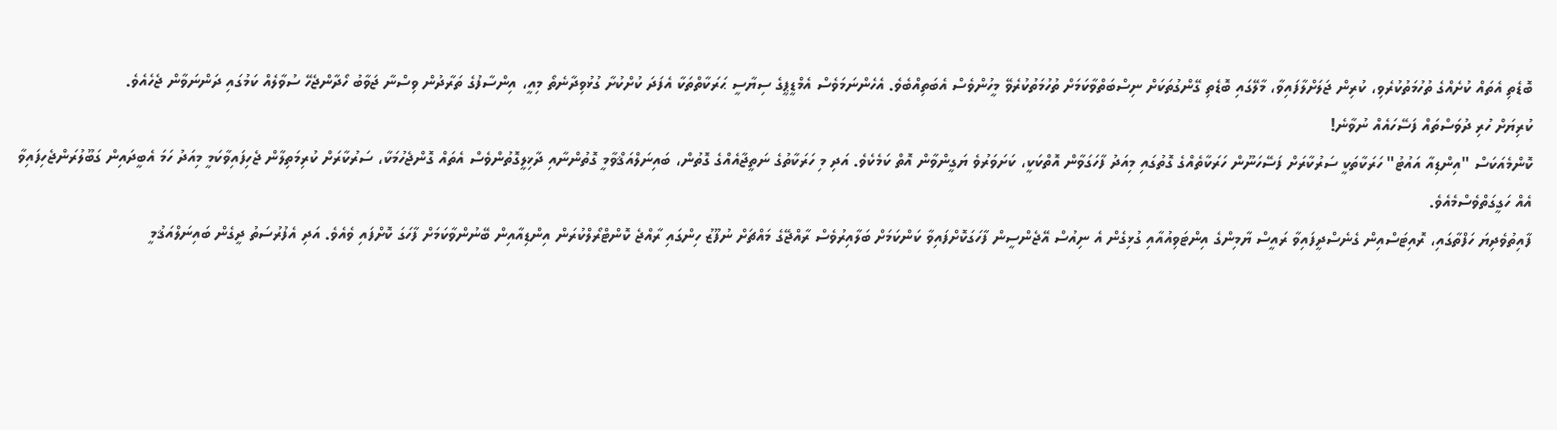ބޮޑެތި އެތައް ކުށެއްގެ ތުހުމަތުކުރެވި، ކުރިން ޖަލަށްލާފައިވާ، މާލޭގައި ބޮޑެތި ގޭންގުތަކަށް ނިސްބަތްވާކަމަށް ތުހުމަތުކުރެވޭ މީހުންވެސް އެބަތިއްބެވެ. އެހެންނަމަވެސް އެމްޑީޕީގެ ސިޔާސީ ޙަރަކާތްތަކާ އެފަދަ ކުށްކުށާ ގުޅުވިދާނެތޯ މިއީ، އިންސާފުގެ ތަރާދުން ވިސްނާ ޖަވާބު ހޯދާންޖެހޭ ސުވާލެއް ކަމުގައި ދަންނަވާން ޖެހެއެވެ.
ކުރިޔަށް ހުރި ދުވަސްތައް ފަސޭހައެއް ނުވާނެ!
ކޮންމެއަކަސް "އިންޑިއާ އައުޓު" ހަރަކާތަކީ ސަރުކާރަށް ފަސޭހަނޫން ހަރަކާތެއްގެ ގޮތުގައި މިއަދު ފާހަގަވާން އޮތްކަކީ، ކަށަވަރުވެ ޔަގީންވާން އޮތް ކަމެކެވެ. އަދި މި ހަރަކާތުގެ ނަތީޖާއެއްގެ ގޮތުން، ބައިނަލްއަޤްވާމީ ގޮތުންނާއި ދާޚިލީގޮތުންވެސް އެތައް ގޮންޖެހުމަކާ، ސަރުކާރަށް ކުރިމަތިލާން ޖެހިފައިވާކަމީ މިއަދު ހަމަ އެބީދައިން ގަބޫލުރަންޖެހިފައިވާ އެއް ހަގީގަތްވެސްމެއެވެ.
ފާއިތުވެދިޔަ ހަފްތާގައި، ރޮއިޓަސްއިން ގެނެސްދީފައިވާ ރައީސް ޔާމިންގެ އިންޓަވިއުއާއި ގުޅިގެން އެ ނިއުސް އޭޖެންސީން ފާހަގަކޮށްފައިވާ ކަންކަމަށް ބަލާއިރުވެސް ރާއްޖޭގެ މައްޗަށް ނުފޫޒު ހިންގައި ރާއްޖެ ކޮންޓްރޯލްކުރަން އިންޑިއާއިން ބޭނުންވާކަމަށް ފާހަގަ ކޮށްފައި ވެއެވެ. އަދި އެފުރުސަތު ދީގެން ބައިނަލްއަޤުމީ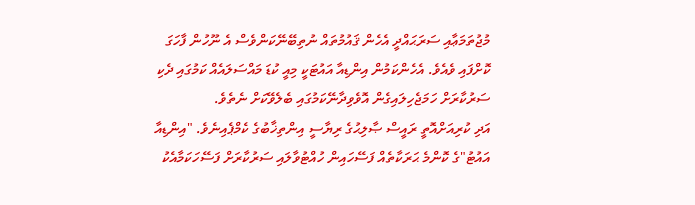މުޖުތަމަޢާއި ސަރަޙައްދީ އެހެން ޤައުމުތައް ނުތިބޭނޭކަންވެސް އެ ނޫހުން ފާހަގަ ކޮށްފައި ވެއެވެ. އެހެންކަމުން އިންޑިއާ އައުޓަކީ މިއީ ކުޑަ މައްސަލައެއް ކަމުގައި ދެކި ސަރުކާރަށް ހަމަޖެހިލައިގެން އޮވެވިދާނޭކަމުގައި ބެލެވޭކަށް ނެތެވެ.
އަދި ކުރިއަށްއޮތީ ރައީސް ޞާލިޙުގެ ރިޔާސީ އިންތިޚާބުގެ ކެމްޕެއިނެވެ. "އިންޑިއާ އައުޓު"ގެ ކޮންމެ ޙަރަކާތެއް ފަސޭހައިން ހުއްޓުވާލައި ސަރުކާރަށް ފަސޭހަކަމާއެކު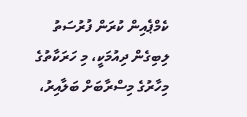ކެމްޕެއިން ކުރަން ފުރުސަތު ލިބިގެން ދިއުމަކީ، މި ހަރަކާތުގެ މިހާރުގެ މިސްރާބަށް ބަލާއިރު،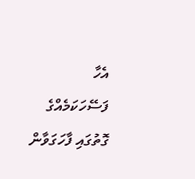އެހާ ފަސޭހަކަމެއްގެ ގޮތުގައި ފާހަގަވާން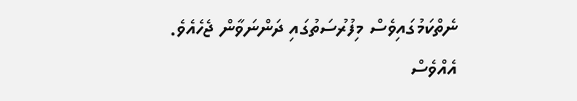ނެތްކަމުގައިވެސް މިފުރުސަތުގައި ދަންނަވާން ޖެހެއެވެ.
އެއްވެސް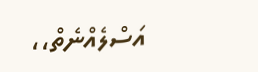އަސްލެއްނެތް،،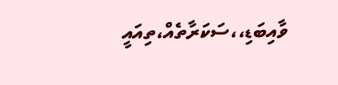ވާއިބަޑި،،ސަކަރާތެއް،ތިއައީ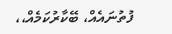ފުތުނައެއް، ބޭކާރުކަމެއް،،